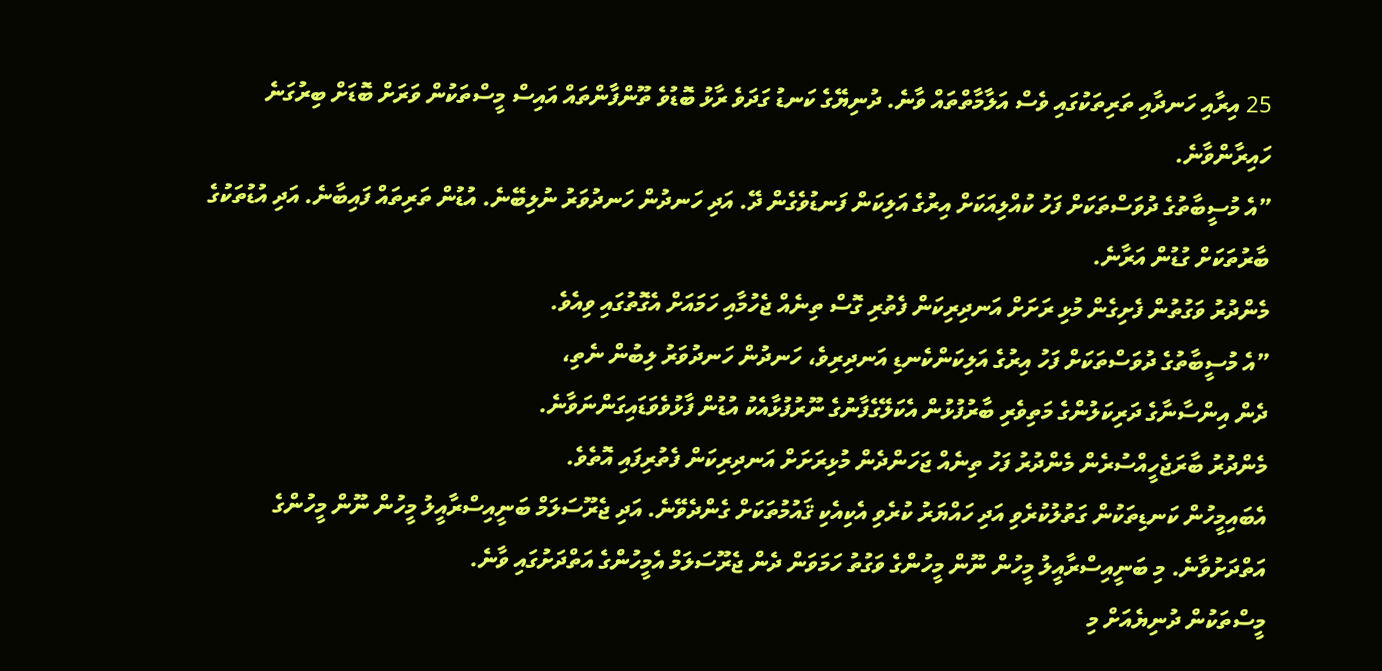25 އިރާއި ހަނދާއި ތަރިތަކުގައި ވެސް އަލާމާތްތައް ވާނެ. ދުނިޔޭގެ ކަނޑު ގަދަވެ ރާޅު ބޮޑުވެ ތޫންފާންތައް އައިސް މީސްތަކުން ވަރަށް ބޮޑަށް ބިރުގަނެ ހައިރާންވާނެ.
”އެ މުސީބާތުގެ ދުވަސްތަކަށް ފަހު ކުއްލިއަކަށް އިރުގެ އަލިކަން ފަނޑުވެގެން ދޭ. އަދި ހަނދުން ހަނދުވަރު ނުލިބޭނެ. އުޑުން ތަރިތައް ފައިބާނެ. އަދި އުޑުތަކުގެ ބާރުތަކަށް ގުޑުން އަރާނެ.
މެންދުރު ވަގުތުން ފެށިގެން މުޅި ރަށަށް އަނދިރިކަން ފެތުރި ގޮސް ތިނެއް ޖެހުމާއި ހަމައަށް އެގޮތުގައި ވިއެވެ.
”އެ މުސީބާތުގެ ދުވަސްތަކަށް ފަހު އިރުގެ އަލިކަންކެނޑި އަނދިރިވެ، ހަނދުން ހަނދުވަރު ލިބުން ނެތި،
ދެން އިންސާނާގެ ދަރިކަލުންގެ މަތިވެރި ބާރުފުޅުން އެކަލޭގެފާނުގެ ނޫރުފުޅާއެކު އުޑުން ފާޅުވެވަޑައިގަންނަވާނެ.
މެންދުރު ބާރަޖެހީއްސުރެން މެންދުރު ފަހު ތިނެއް ޖަހަންދެން މުޅިރަށަށް އަނދިރިކަން ފެތުރިފައި އޮތެވެ.
އެބައިމީހުން ކަނޑިތަކުން ގަތުލުކުރެވި އަދި ހައްޔަރު ކުރެވި އެކިއެކި ޤައުމުތަކަށް ގެންދެވޭނެ. އަދި ޖެރޫސަލަމް ބަނީއިސްރާއީލު މީހުން ނޫން މީހުންގެ އަތްދަށުވާނެ. މި ބަނީއިސްރާއީލު މީހުން ނޫން މީހުންގެ ވަގުތު ހަމަވަން ދެން ޖެރޫސަލަމް އެމީހުންގެ އަތްދަށުގައި ވާނެ.
މީސްތަކުން ދުނިޔެއަށް މި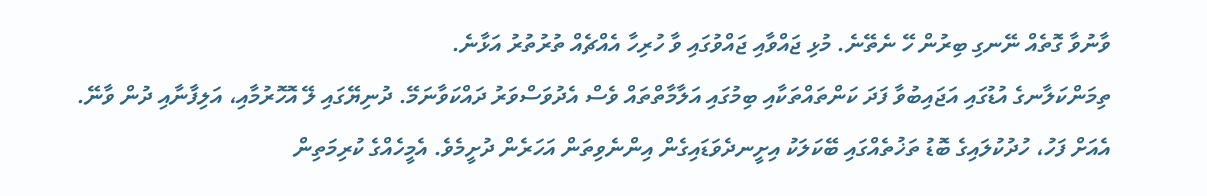ވާނުވާ ގޮތެއް ނޭނގި ބިރުން ހޭ ނެތޭނެ. މުޅި ޖައްވާއި ޖައްވުގައި ވާ ހުރިހާ އެއްޗެއް ތުރުތުރު އަޅާނެ.
ތިމަންކަލާނގެ އުޑުގައި އަޖައިބުވާ ފަދަ ކަންތައްތަކާއި ބިމުގައި އަލާމާތްތައް ވެސް އެދުވަސްވަރު ދައްކަވާނަމޭ. ދުނިޔޭގައި ލޭ އޮހޮރުމާއި، އަލިފާނާއި ދުން ވާނޭ.
އެއަށް ފަހު، ހުދުކުލައިގެ ބޮޑު ތަޚުތެއްގައި ބޭކަލަކު އިށީނދެވަޑައިގެން އިންނެވިތަން އަހަރެން ދުށީމެވެ. އެމީހެއްގެ ކުރިމަތިން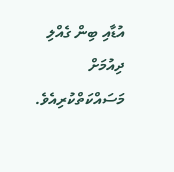އުޑާއި ބިން ގެއްލި ދިއުމަށް މަސައްކަތްކުރިއެވެ.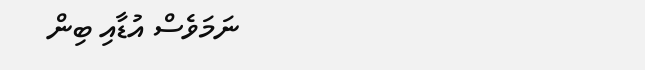ނަމަވެސް އުޑާއި ބިން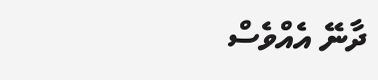ދާނޭ އެއްވެސް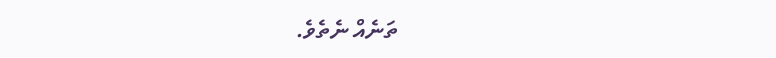ތަނެއް ނެތެވެ.